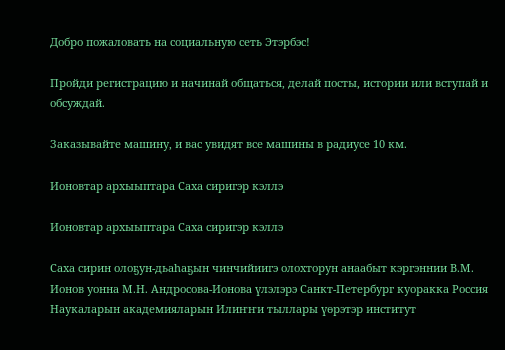Добро пожаловать на социальную сеть Этэрбэс!

Пройди регистрацию и начинай общаться, делай посты, истории или вступай и обсуждай.

Заказывайте машину, и вас увидят все машины в радиусе 10 км.

Ионовтар архыыптара Саха сиригэр кэллэ

Ионовтар архыыптара Саха сиригэр кэллэ

Саха сирин олоҕун-дьаһаҕын чинчийиигэ олохторун анаабыт кэргэннии В.М. Ионов уонна М.Н. Андросова-Ионова үлэлэрэ Санкт-Петербург куоракка Россия Наукаларын академияларын Илиҥҥи тыллары үөрэтэр институт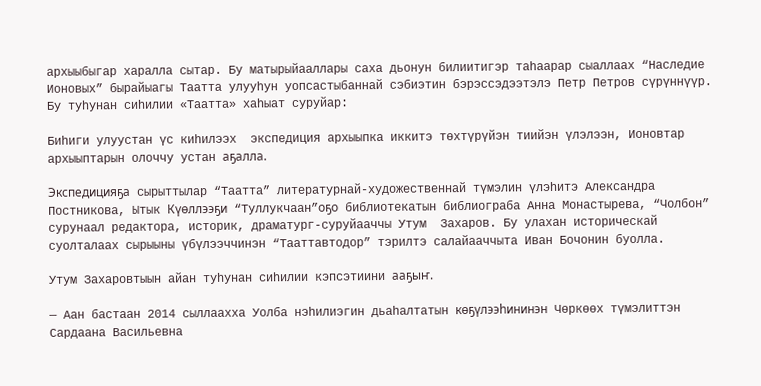архыыбыгар харалла сытар. Бу матырыйааллары саха дьонун билиитигэр таһаарар сыаллаах “Наследие Ионовых” бырайыагы Таатта улууһун уопсастыбаннай сэбиэтин бэрэссэдээтэлэ Петр Петров сүрүннүүр. Бу туһунан сиһилии «Таатта» хаһыат суруйар:

Биһиги улуустан үс киһилээх  экспедиция архыыпка иккитэ төхтүрүйэн тиийэн үлэлээн, Ионовтар архыыптарын олоччу устан аҕалла.

Экспедицияҕа сырыттылар “Таатта” литературнай-художественнай түмэлин үлэһитэ Александра Постникова, Ытык Күөллээҕи “Туллукчаан”оҕо библиотекатын библиограба Анна Монастырева, “Чолбон” сурунаал редактора, историк, драматург-суруйааччы Утум  Захаров. Бу улахан историческай суолталаах сырыыны үбүлээччинэн “Тааттавтодор” тэрилтэ салайааччыта Иван Бочонин буолла.

Утум Захаровтыын айан туһунан сиһилии кэпсэтиини ааҕыҥ.

— Аан бастаан 2014 сыллаахха Уолба нэһилиэгин дьаһалтатын көҕүлээһининэн Чөркөөх түмэлиттэн Сардаана Васильевна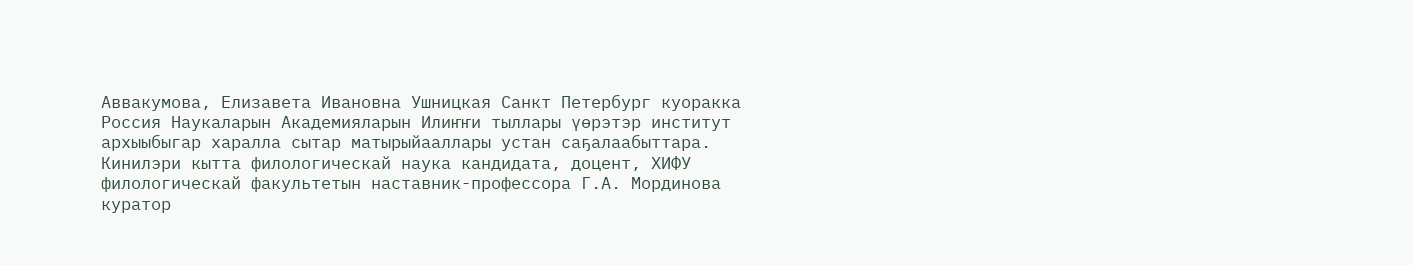Аввакумова, Елизавета Ивановна Ушницкая Санкт Петербург куоракка Россия Наукаларын Академияларын Илиҥҥи тыллары үөрэтэр институт архыыбыгар харалла сытар матырыйааллары устан саҕалаабыттара. Кинилэри кытта филологическай наука кандидата, доцент, ХИФУ филологическай факультетын наставник-профессора Г.А. Мординова куратор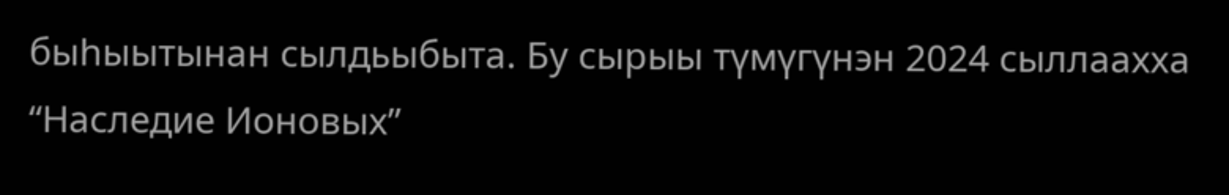быһыытынан сылдьыбыта. Бу сырыы түмүгүнэн 2024 сыллаахха “Наследие Ионовых”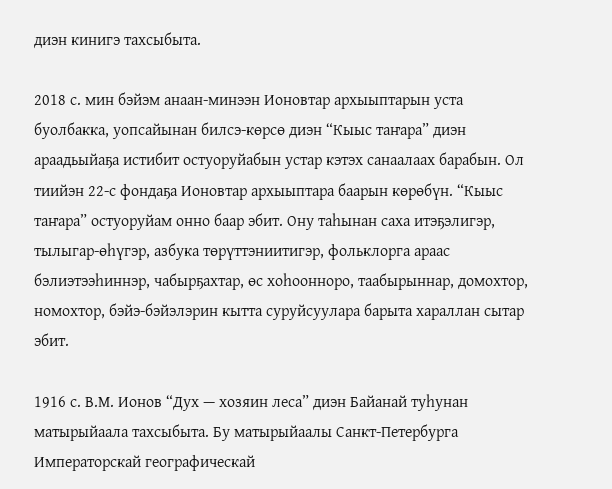диэн кинигэ тахсыбыта.

2018 с. мин бэйэм анаан-минээн Ионовтар архыыптарын уста буолбакка, уопсайынан билсэ-көрсө диэн “Кыыс таҥара” диэн араадьыйаҕа истибит остуоруйабын устар кэтэх санаалаах барабын. Ол тиийэн 22-с фондаҕа Ионовтар архыыптара баарын көрөбүн. “Кыыс таҥара” остуоруйам онно баар эбит. Ону таһынан саха итэҕэлигэр, тылыгар-өһүгэр, азбука төрүттэниитигэр, фольклорга араас бэлиэтээһиннэр, чабырҕахтар, өс хоһоонноро, таабырыннар, домохтор, номохтор, бэйэ-бэйэлэрин кытта суруйсуулара барыта хараллан сытар эбит.

1916 с. В.М. Ионов “Дух — хозяин леса” диэн Байанай туһунан матырыйаала тахсыбыта. Бу матырыйаалы Санкт-Петербурга Императорскай географическай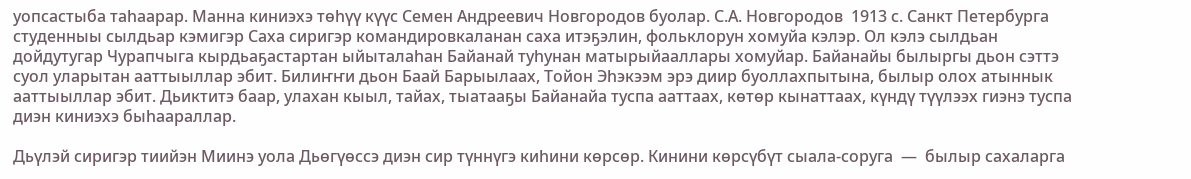уопсастыба таһаарар. Манна киниэхэ төһүү күүс Семен Андреевич Новгородов буолар. С.А. Новгородов  1913 с. Санкт Петербурга студенныы сылдьар кэмигэр Саха сиригэр командировкаланан саха итэҕэлин, фольклорун хомуйа кэлэр. Ол кэлэ сылдьан дойдутугар Чурапчыга кырдьаҕастартан ыйыталаһан Байанай туһунан матырыйааллары хомуйар. Байанайы былыргы дьон сэттэ суол уларытан ааттыыллар эбит. Билиҥҥи дьон Баай Барыылаах, Тойон Эһэкээм эрэ диир буоллахпытына, былыр олох атыннык ааттыыллар эбит. Дьиктитэ баар, улахан кыыл, тайах, тыатааҕы Байанайа туспа ааттаах, көтөр кынаттаах, күндү түүлээх гиэнэ туспа диэн киниэхэ быһаараллар.

Дьүлэй сиригэр тиийэн Миинэ уола Дьөгүөссэ диэн сир түннүгэ киһини көрсөр. Кинини көрсүбүт сыала-соруга  —  былыр сахаларга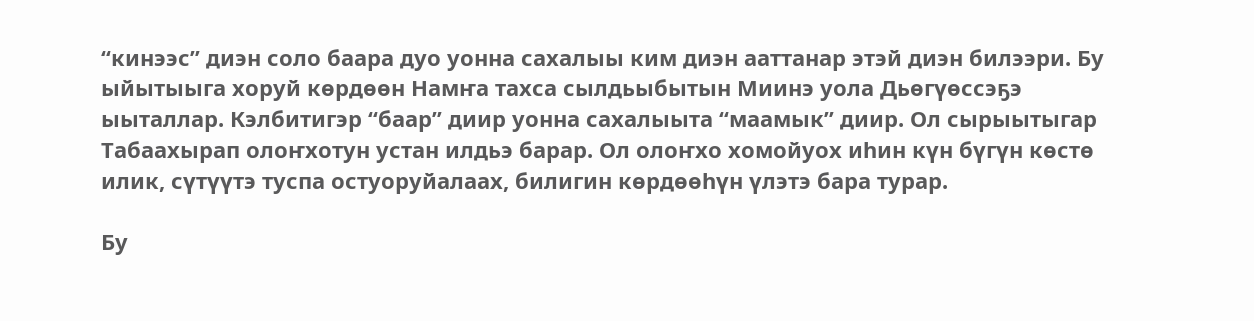“кинээс” диэн соло баара дуо уонна сахалыы ким диэн ааттанар этэй диэн билээри. Бу ыйытыыга хоруй көрдөөн Намҥа тахса сылдьыбытын Миинэ уола Дьөгүөссэҕэ ыыталлар. Кэлбитигэр “баар” диир уонна сахалыыта “маамык” диир. Ол сырыытыгар Табаахырап олоҥхотун устан илдьэ барар. Ол олоҥхо хомойуох иһин күн бүгүн көстө илик, сүтүүтэ туспа остуоруйалаах, билигин көрдөөһүн үлэтэ бара турар.

Бу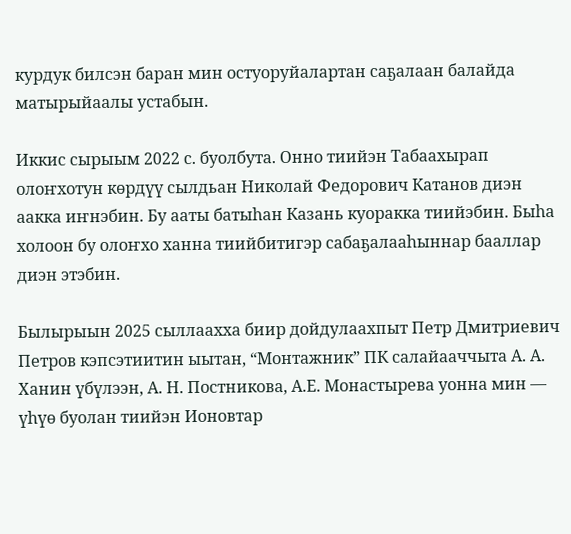курдук билсэн баран мин остуоруйалартан саҕалаан балайда матырыйаалы устабын.

Иккис сырыым 2022 с. буолбута. Онно тиийэн Табаахырап олоҥхотун көрдүү сылдьан Николай Федорович Катанов диэн аакка иҥнэбин. Бу ааты батыһан Казань куоракка тиийэбин. Быһа холоон бу олоҥхо ханна тиийбитигэр сабаҕалааһыннар бааллар диэн этэбин.

Былырыын 2025 сыллаахха биир дойдулаахпыт Петр Дмитриевич Петров кэпсэтиитин ыытан, “Монтажник” ПК салайааччыта А. А. Ханин үбүлээн, А. Н. Постникова, А.Е. Монастырева уонна мин — үһүө буолан тиийэн Ионовтар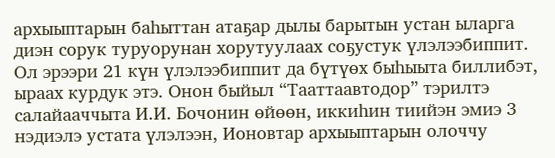архыыптарын баһыттан атаҕар дылы барытын устан ыларга диэн сорук туруорунан хорутуулаах соҕустук үлэлээбиппит. Ол эрээри 21 күн үлэлээбиппит да бүтүөх быһыыта биллибэт, ыраах курдук этэ. Онон быйыл “Тааттаавтодор” тэрилтэ салайааччыта И.И. Бочонин өйөөн, иккиһин тиийэн эмиэ 3 нэдиэлэ устата үлэлээн, Ионовтар архыыптарын олоччу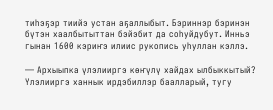тиһэҕэр тиийэ устан аҕаллыбыт. Бэриннэр бэринэн бүтэн хаалбытыттан бэйэбит да соһуйдубут. Инньэ гынан 1600 кэриҥэ илиис рукопись уһуллан кэллэ.

— Архыыпка үлэлииргэ көҥүлү хайдах ылбыккытый? Үлэлииргэ ханнык ирдэбиллэр баалларый, тугу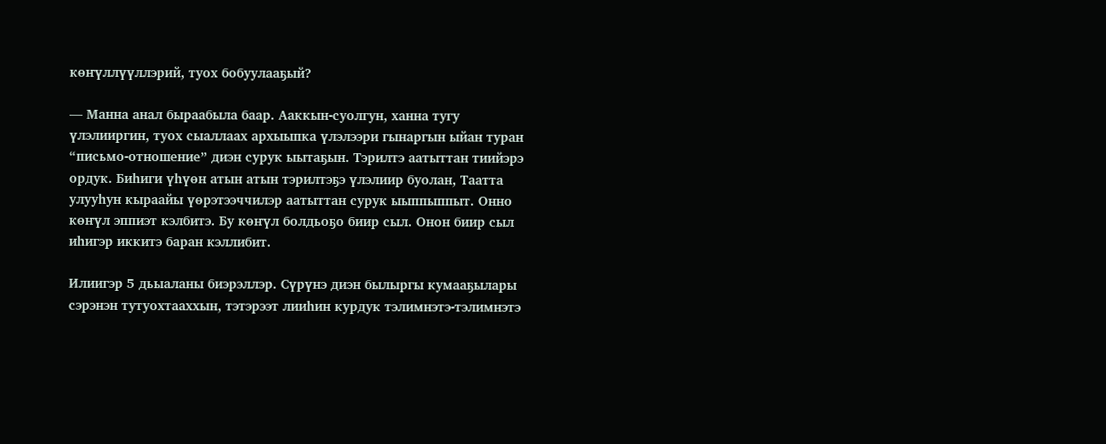көҥүллүүллэрий, туох бобуулааҕый?

— Манна анал быраабыла баар. Ааккын-суолгун, ханна тугу үлэлииргин, туох сыаллаах архыыпка үлэлээри гынаргын ыйан туран “письмо-отношение” диэн сурук ыытаҕын. Тэрилтэ аатыттан тиийэрэ ордук. Биһиги үһүөн атын атын тэрилтэҕэ үлэлиир буолан, Таатта улууһун кыраайы үөрэтээччилэр аатыттан сурук ыыппыппыт. Онно көҥүл эппиэт кэлбитэ. Бу көҥүл болдьоҕо биир сыл. Онон биир сыл иһигэр иккитэ баран кэллибит.

Илиигэр 5 дьыаланы биэрэллэр. Сүрүнэ диэн былыргы кумааҕылары сэрэнэн тутуохтааххын, тэтэрээт лииһин курдук тэлимнэтэ-тэлимнэтэ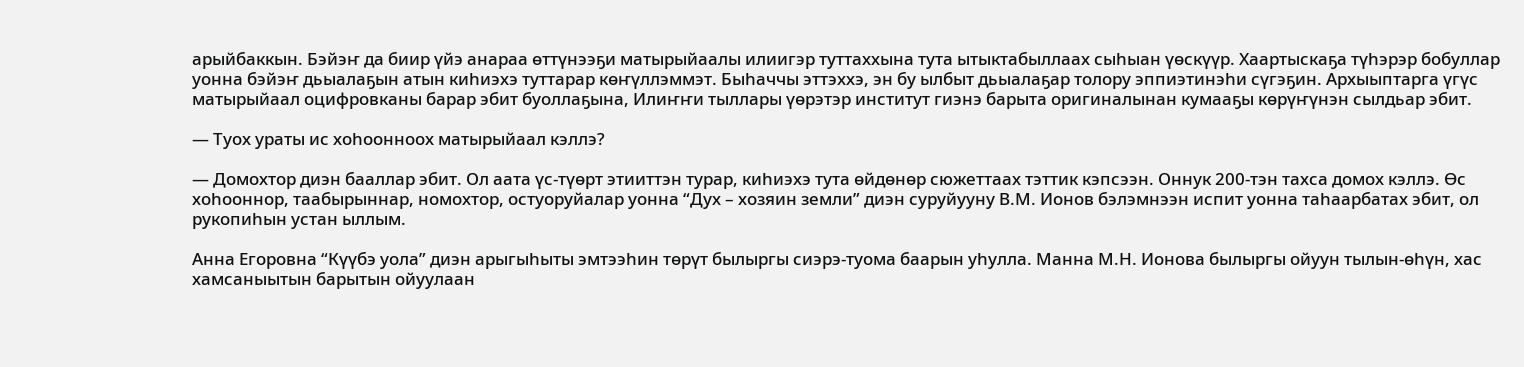арыйбаккын. Бэйэҥ да биир үйэ анараа өттүнээҕи матырыйаалы илиигэр туттаххына тута ытыктабыллаах сыһыан үөскүүр. Хаартыскаҕа түһэрэр бобуллар уонна бэйэҥ дьыалаҕын атын киһиэхэ туттарар көҥүллэммэт. Быһаччы эттэххэ, эн бу ылбыт дьыалаҕар толору эппиэтинэһи сүгэҕин. Архыыптарга үгүс матырыйаал оцифровканы барар эбит буоллаҕына, Илиҥҥи тыллары үөрэтэр институт гиэнэ барыта оригиналынан кумааҕы көрүҥүнэн сылдьар эбит.

— Туох ураты ис хоһоонноох матырыйаал кэллэ?

— Домохтор диэн бааллар эбит. Ол аата үс-түөрт этииттэн турар, киһиэхэ тута өйдөнөр сюжеттаах тэттик кэпсээн. Оннук 200-тэн тахса домох кэллэ. Өс хоһооннор, таабырыннар, номохтор, остуоруйалар уонна “Дух – хозяин земли” диэн суруйууну В.М. Ионов бэлэмнээн испит уонна таһаарбатах эбит, ол рукопиһын устан ыллым.

Анна Егоровна “Күүбэ уола” диэн арыгыһыты эмтээһин төрүт былыргы сиэрэ-туома баарын уһулла. Манна М.Н. Ионова былыргы ойуун тылын-өһүн, хас хамсаныытын барытын ойуулаан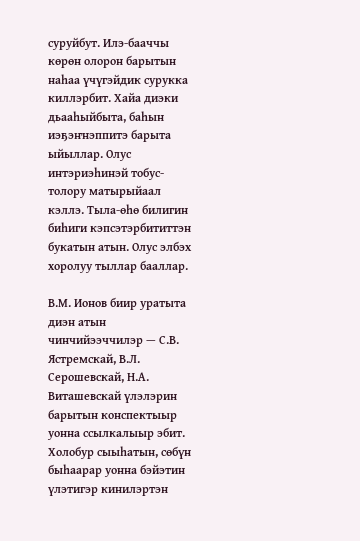суруйбут. Илэ-бааччы көрөн олорон барытын наһаа үчүгэйдик сурукка киллэрбит. Хайа диэки дьааһыйбыта, баһын иэҕэҥнэппитэ барыта ыйыллар. Олус интэриэһинэй тобус-толору матырыйаал кэллэ. Тыла-өһө билигин биһиги кэпсэтэрбититтэн букатын атын. Олус элбэх хоролуу тыллар бааллар.

В.М. Ионов биир уратыта диэн атын чинчийээччилэр — С.В. Ястремскай, В.Л. Серошевскай, Н.А. Виташевскай үлэлэрин барытын конспектыыр уонна ссылкалыыр эбит. Холобур сыыһатын, сөбүн быһаарар уонна бэйэтин үлэтигэр кинилэртэн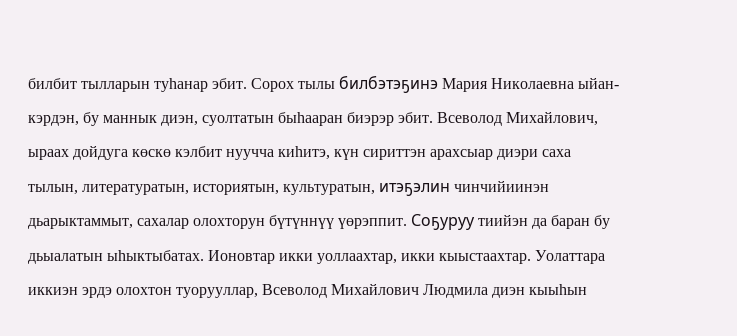билбит тылларын туһанар эбит. Сорох тылы билбэтэҕинэ Мария Николаевна ыйан-кэрдэн, бу маннык диэн, суолтатын быһааран биэрэр эбит. Всеволод Михайлович, ыраах дойдуга көскө кэлбит нуучча киһитэ, күн сириттэн арахсыар диэри саха тылын, литературатын, историятын, культуратын, итэҕэлин чинчийиинэн дьарыктаммыт, сахалар олохторун бүтүннүү үөрэппит. Соҕуруу тиийэн да баран бу дьыалатын ыһыктыбатах. Ионовтар икки уоллаахтар, икки кыыстаахтар. Уолаттара иккиэн эрдэ олохтон туорууллар, Всеволод Михайлович Людмила диэн кыыһын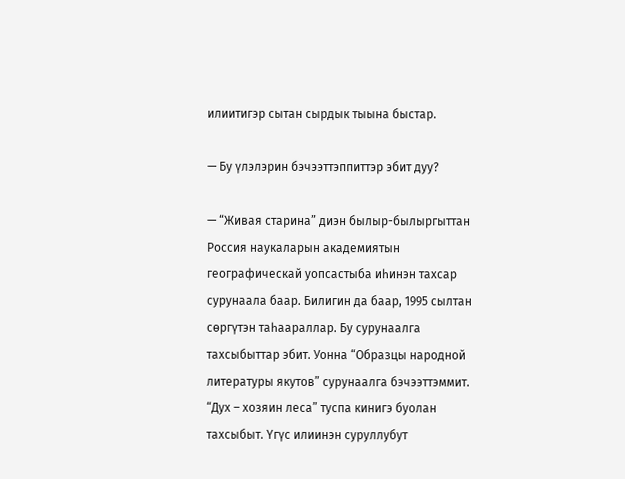илиитигэр сытан сырдык тыына быстар.

— Бу үлэлэрин бэчээттэппиттэр эбит дуу?

— “Живая старина” диэн былыр-былыргыттан Россия наукаларын академиятын географическай уопсастыба иһинэн тахсар сурунаала баар. Билигин да баар, 1995 сылтан сөргүтэн таһаараллар. Бу сурунаалга тахсыбыттар эбит. Уонна “Образцы народной литературы якутов” сурунаалга бэчээттэммит. “Дух – хозяин леса” туспа кинигэ буолан тахсыбыт. Үгүс илиинэн суруллубут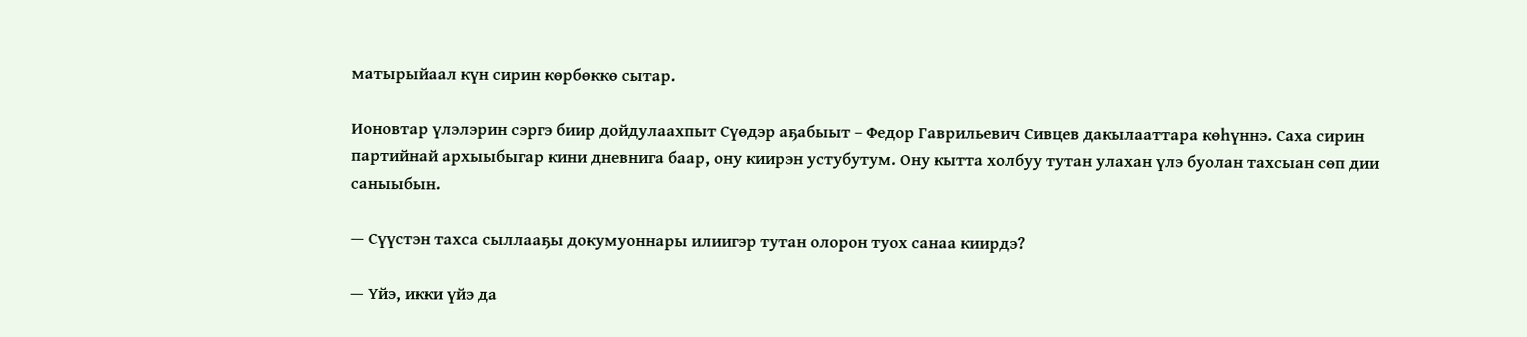матырыйаал күн сирин көрбөккө сытар.

Ионовтар үлэлэрин сэргэ биир дойдулаахпыт Сүөдэр аҕабыыт – Федор Гаврильевич Сивцев дакылааттара көһүннэ. Саха сирин партийнай архыыбыгар кини дневнига баар, ону киирэн устубутум. Ону кытта холбуу тутан улахан үлэ буолан тахсыан сөп дии саныыбын.

— Сүүстэн тахса сыллааҕы докумуоннары илиигэр тутан олорон туох санаа киирдэ?

— Үйэ, икки үйэ да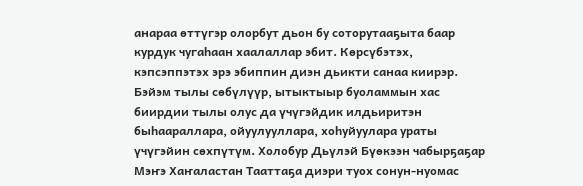анараа өттүгэр олорбут дьон бу соторутааҕыта баар курдук чугаһаан хаалаллар эбит. Көрсүбэтэх, кэпсэппэтэх эрэ эбиппин диэн дьикти санаа киирэр. Бэйэм тылы сөбүлүүр, ытыктыыр буоламмын хас биирдии тылы олус да үчүгэйдик илдьиритэн быһаараллара, ойуулууллара, хоһуйуулара ураты үчүгэйин сөхпүтүм. Холобур Дьүлэй Бүөкээн чабырҕаҕар Мэҥэ Хаҥаластан Тааттаҕа диэри туох сонун-нуомас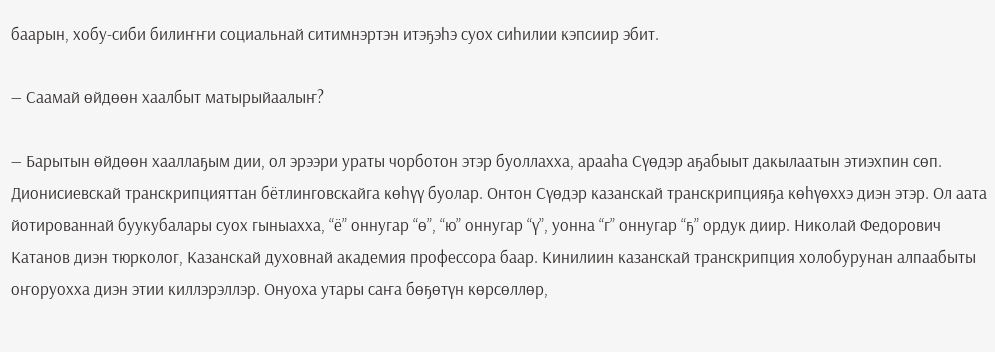баарын, хобу-сиби билиҥҥи социальнай ситимнэртэн итэҕэһэ суох сиһилии кэпсиир эбит.

— Саамай өйдөөн хаалбыт матырыйаалыҥ?

— Барытын өйдөөн хааллаҕым дии, ол эрээри ураты чорботон этэр буоллахха, арааһа Сүөдэр аҕабыыт дакылаатын этиэхпин сөп. Дионисиевскай транскрипцияттан бётлинговскайга көһүү буолар. Онтон Сүөдэр казанскай транскрипцияҕа көһүөххэ диэн этэр. Ол аата йотированнай буукубалары суох гыныахха, “ё” оннугар “ө”, “ю” оннугар “ү”, уонна “г” оннугар “ҕ” ордук диир. Николай Федорович Катанов диэн тюрколог, Казанскай духовнай академия профессора баар. Кинилиин казанскай транскрипция холобурунан алпаабыты оҥоруохха диэн этии киллэрэллэр. Онуоха утары саҥа бөҕөтүн көрсөллөр,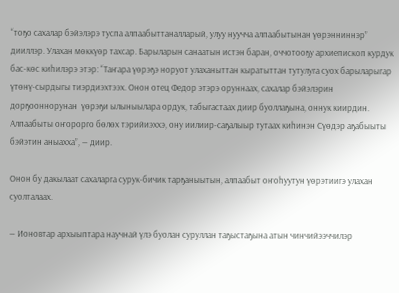“тоҕо сахалар бэйэлэрэ туспа алпаабыттаналларый, улуу нуучча алпаабытынан үөрэнниннэр” дииллэр. Улахан мөккүөр тахсар. Барыларын санаатын истэн баран, оччотооҕу архиепископ курдук бас-көс киһилэрэ этэр: “Таҥара үөрэҕэ норуот улаханыттан кыратыттан тутулуга суох барыларыгар үтөнү-сырдыгы тиэрдиэхтээх. Онон отец Федор этэрэ оруннаах, сахалар бэйэлэрин дорҕооннорунан  үөрэҕи ылыныылара ордук, табыгастаах диир буоллаҕына, оннук киирдин. Алпаабыты оҥорорго бөлөх тэрийиэххэ, ону иилиир-саҕалыыр тутаах киһинэн Сүөдэр аҕабыыты бэйэтин аныахха”, — диир.

Онон бу дакылаат сахаларга сурук-бичик тарҕаныытын, алпаабыт оҥоһуутун үөрэтиигэ улахан суолталаах.

— Ионовтар архыыптара научнай үлэ буолан суруллан таҕыстаҕына атын чинчийээччилэр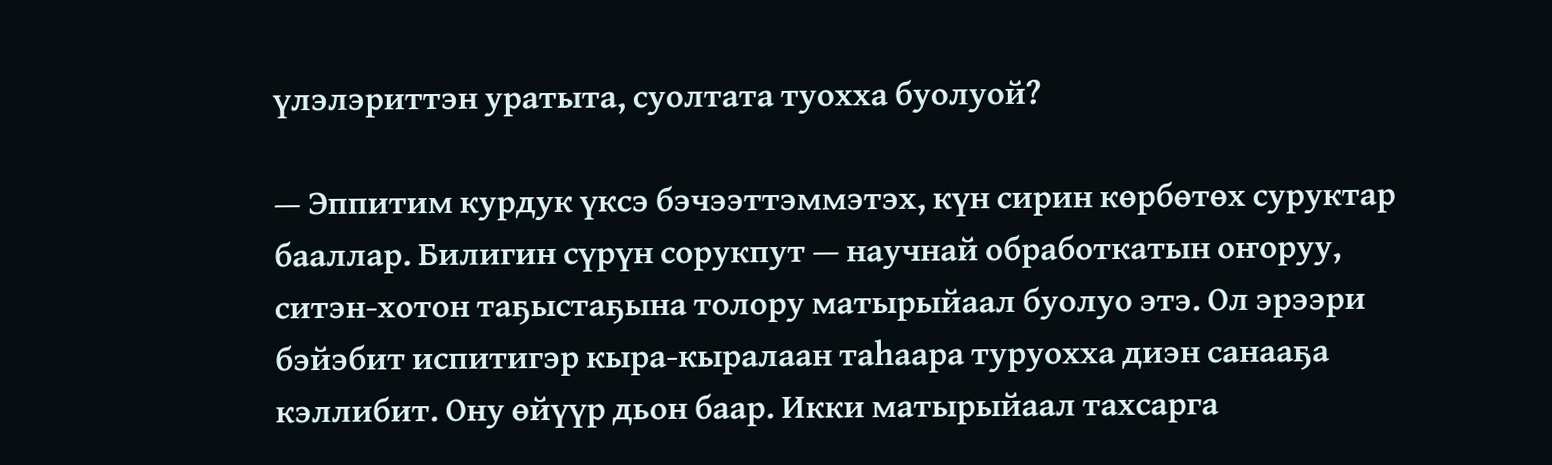үлэлэриттэн уратыта, суолтата туохха буолуой?

— Эппитим курдук үксэ бэчээттэммэтэх, күн сирин көрбөтөх суруктар бааллар. Билигин сүрүн сорукпут — научнай обработкатын оҥоруу, ситэн-хотон таҕыстаҕына толору матырыйаал буолуо этэ. Ол эрээри бэйэбит испитигэр кыра-кыралаан таһаара туруохха диэн санааҕа кэллибит. Ону өйүүр дьон баар. Икки матырыйаал тахсарга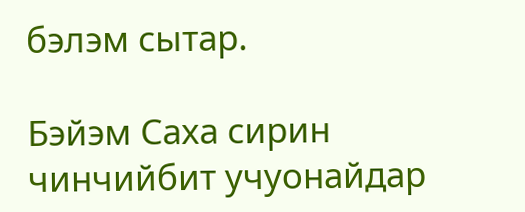бэлэм сытар.

Бэйэм Саха сирин чинчийбит учуонайдар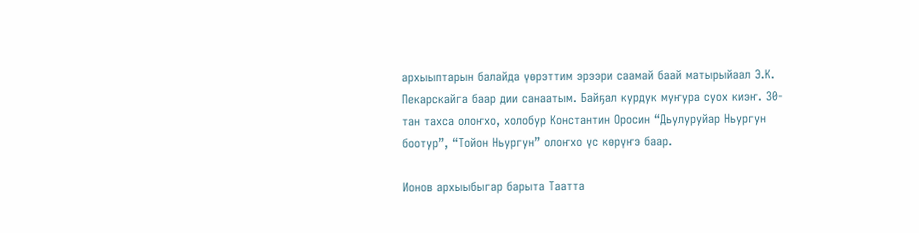архыыптарын балайда үөрэттим эрээри саамай баай матырыйаал Э.К. Пекарскайга баар дии санаатым. Байҕал курдук муҥура суох киэҥ. 30-тан тахса олоҥхо, холобур Константин Оросин “Дьулуруйар Ньургун боотур”, “Тойон Ньургун” олоҥхо үс көрүҥэ баар.

Ионов архыыбыгар барыта Таатта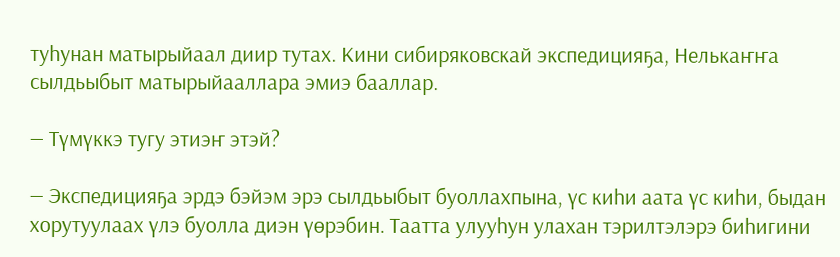туһунан матырыйаал диир тутах. Кини сибиряковскай экспедицияҕа, Нелькаҥҥа сылдьыбыт матырыйааллара эмиэ бааллар.

— Түмүккэ тугу этиэҥ этэй?

— Экспедицияҕа эрдэ бэйэм эрэ сылдьыбыт буоллахпына, үс киһи аата үс киһи, быдан хорутуулаах үлэ буолла диэн үөрэбин. Таатта улууһун улахан тэрилтэлэрэ биһигини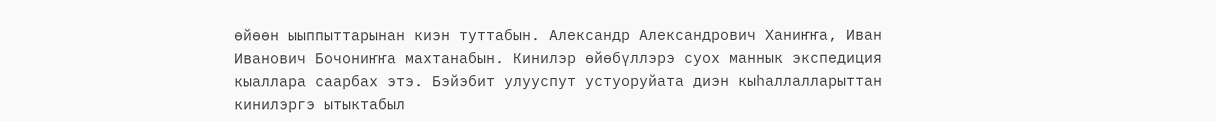өйөөн ыыппыттарынан киэн туттабын. Александр Александрович Ханиҥҥа, Иван Иванович Бочониҥҥа махтанабын. Кинилэр өйөбүллэрэ суох маннык экспедиция кыаллара саарбах этэ. Бэйэбит улууспут устуоруйата диэн кыһаллалларыттан кинилэргэ ытыктабыл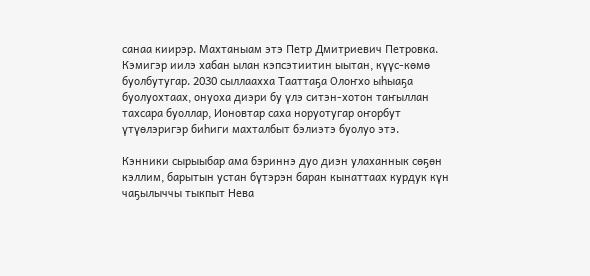санаа киирэр. Махтаныам этэ Петр Дмитриевич Петровка. Кэмигэр иилэ хабан ылан кэпсэтиитин ыытан, күүс-көмө буолбутугар. 2030 сыллаахха Тааттаҕа Олоҥхо ыһыаҕа буолуохтаах, онуоха диэри бу үлэ ситэн-хотон таҥыллан тахсара буоллар, Ионовтар саха норуотугар оҥорбут үтүөлэригэр биһиги махталбыт бэлиэтэ буолуо этэ.

Кэнники сырыыбар ама бэриннэ дуо диэн улаханнык сөҕөн кэллим, барытын устан бүтэрэн баран кынаттаах курдук күн чаҕылыччы тыкпыт Нева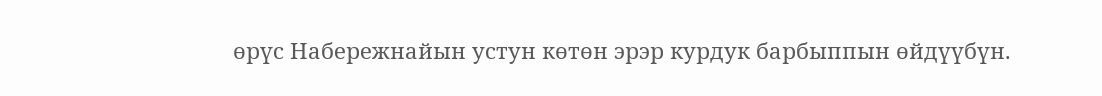өрүс Набережнайын устун көтөн эрэр курдук барбыппын өйдүүбүн.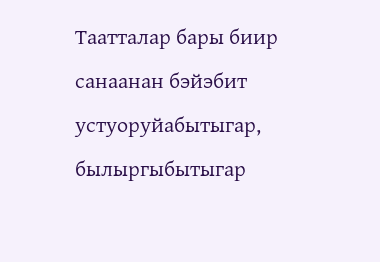Таатталар бары биир санаанан бэйэбит устуоруйабытыгар, былыргыбытыгар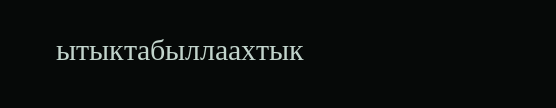ытыктабыллаахтык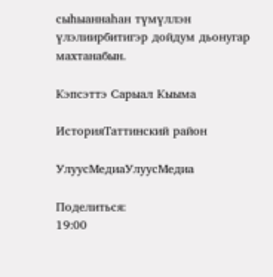сыһыаннаһан түмүллэн үлэлиирбитигэр дойдум дьонугар махтанабын.

Кэпсэттэ Сарыал Кыыма

ИсторияТаттинский район

УлуусМедиаУлуусМедиа

Поделиться:
19:00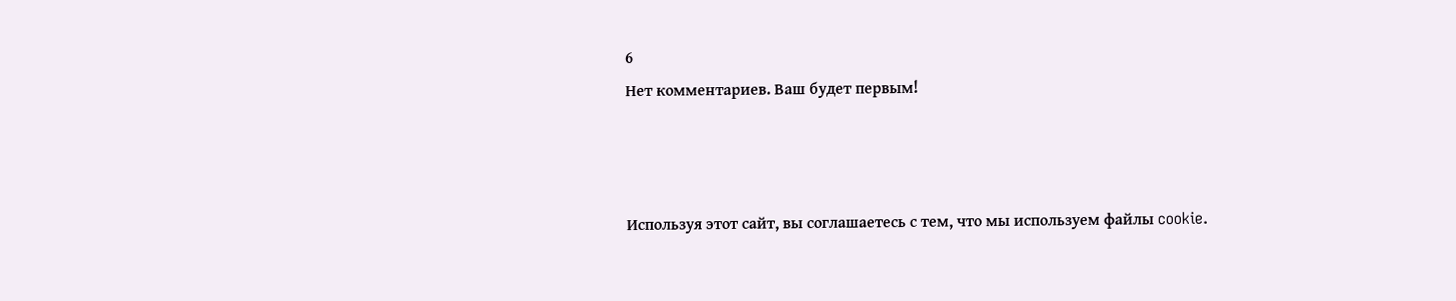6
Нет комментариев. Ваш будет первым!



Используя этот сайт, вы соглашаетесь с тем, что мы используем файлы cookie.